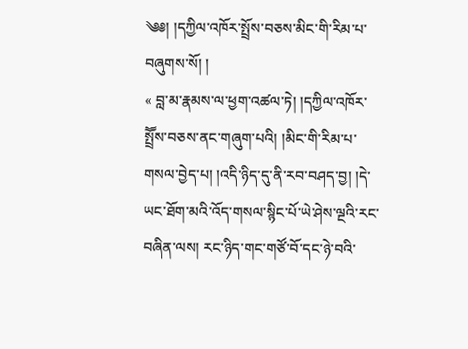༄༅། །དཀྱིལ་འཁོར་སྤྲོས་བཅས་མིང་གི་རིམ་པ་བཞུགས་སོ། །
« བླ་མ་རྣམས་ལ་ཕྱག་འཚལ་ཏེ། །དཀྱིལ་འཁོར་སྤྲཽས་བཅས་ནང་གཞུག་པའི། །མིང་གི་རིམ་པ་གསལ་བྱེད་པ། །འདི་ཉིད་དུ་ནི་རབ་བཤད་བྱ། །དེ་ཡང་ཐོག་མའི་འོད་གསལ་སྙིང་པོ་ཡེ་ཤེས་ལྔའི་རང་བཞིན་ལས། རང་ཉིད་གང་གཙོ་བོ་དང་ཉེ་བའི་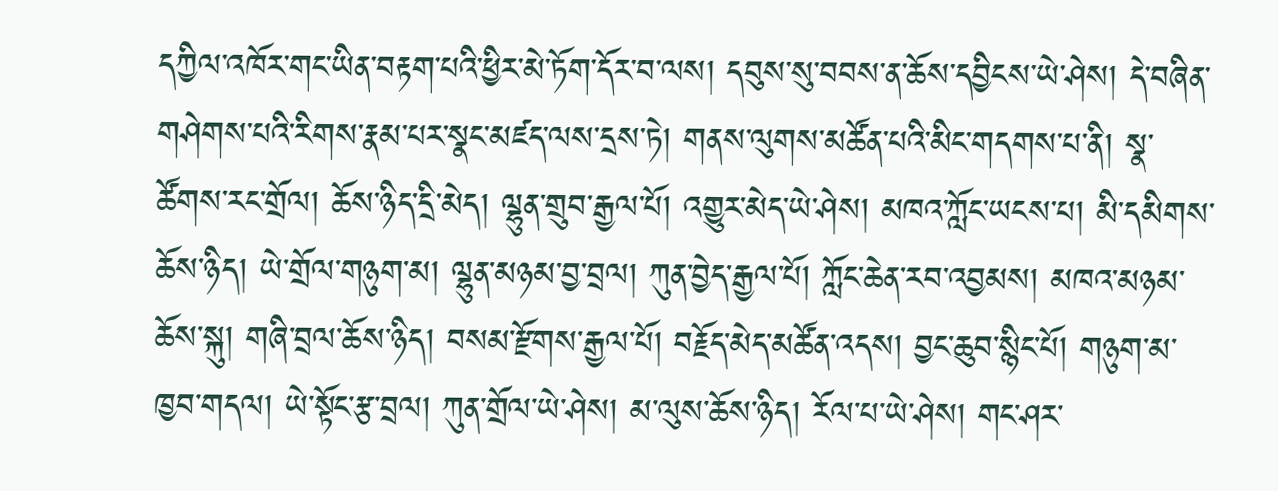དཀྱིལ་འཁོར་གང་ཡིན་བརྟག་པའི་ཕྱིར་མེ་ཏོག་དོར་བ་ལས། དབུས་སུ་བབས་ན་ཆོས་དབྱིངས་ཡེ་ཤེས། དེ་བཞིན་གཤེགས་པའི་རིགས་རྣམ་པར་སྣང་མཛད་ལས་དྲས་ཏེ། གནས་ལུགས་མཚོན་པའི་མིང་གདགས་པ་ནི། སྣ་ཚོགས་རང་གྲོལ། ཆོས་ཉིད་དྲི་མེད། ལྷུན་གྲུབ་རྒྱལ་པོ། འགྱུར་མེད་ཡེ་ཤེས། མཁའ་ཀློང་ཡངས་པ། མི་དམིགས་ཆོས་ཉིད། ཡེ་གྲོལ་གཉུག་མ། ལྷུན་མཉམ་བྱ་བྲལ། ཀུན་བྱེད་རྒྱལ་པོ། ཀློང་ཆེན་རབ་འབྱམས། མཁའ་མཉམ་ཆོས་སྐུ། གཞི་བྲལ་ཆོས་ཉིད། བསམ་རྫོགས་རྒྱལ་པོ། བརྗོད་མེད་མཚོན་འདས། བྱང་ཆུབ་སྙིང་པོ། གཉུག་མ་ཁྱབ་གདལ། ཡེ་སྟོང་རྩ་བྲལ། ཀུན་གྲོལ་ཡེ་ཤེས། མ་ལུས་ཆོས་ཉིད། རོལ་པ་ཡེ་ཤེས། གང་ཤར་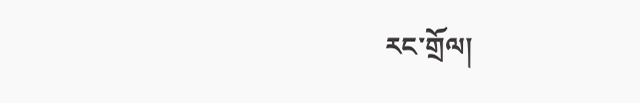རང་གྲོལ།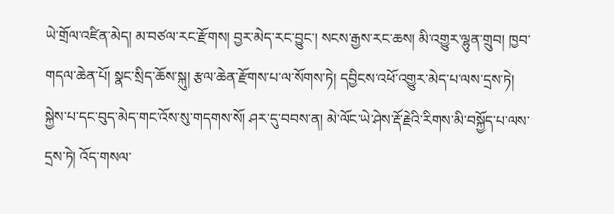ཡེ་གྲོལ་འཛིན་མེད། མ་བཙལ་རང་རྫོགས། བྱར་མེད་རང་བྱུང་། སངས་རྒྱས་རང་ཆས། མི་འགྱུར་ལྷུན་གྲུབ། ཁྱབ་གདལ་ཆེན་པོ། སྣང་སྲིད་ཆོས་སྐུ། རྩལ་ཆེན་རྫོགས་པ་ལ་སོགས་ཏེ། དབྱིངས་འཕོ་འགྱུར་མེད་པ་ལས་དྲས་ཏེ། སྐྱེས་པ་དང་བུད་མེད་གང་འོས་སུ་གདགས་སོ། ཤར་དུ་བབས་ན། མེ་ལོང་ཡེ་ཤེས་རྡོ་རྗེའི་རིགས་མི་བསྐྱོད་པ་ལས་དྲས་ཏེ། འོད་གསལ་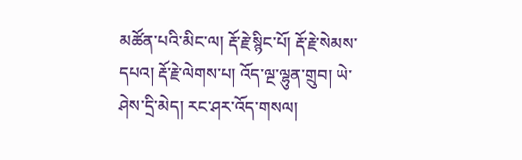མཚོན་པའི་མིང་ལ། རྡོ་རྗེ་སྙིང་པོ། རྡོ་རྗེ་སེམས་དཔའ། རྡོ་རྗེ་ལེགས་པ། འོད་ལྔ་ལྷུན་གྲུབ། ཡེ་ཤེས་དྲི་མེད། རང་ཤར་འོད་གསལ།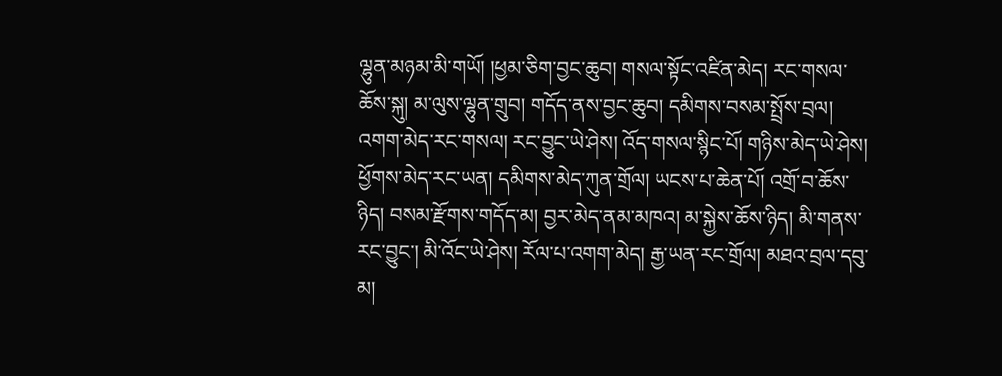ལྷུན་མཉམ་མི་གཡོ། །ཕྱམ་ཅིག་བྱང་ཆུབ། གསལ་སྟོང་འཛིན་མེད། རང་གསལ་ཆོས་སྐུ། མ་ལུས་ལྷུན་གྲུབ། གདོད་ནས་བྱང་ཆུབ། དམིགས་བསམ་སྤྲོས་བྲལ། འགག་མེད་རང་གསལ། རང་བྱུང་ཡེ་ཤེས། འོད་གསལ་སྙིང་པོ། གཉིས་མེད་ཡེ་ཤེས། ཕྱོགས་མེད་རང་ཡན། དམིགས་མེད་ཀུན་གྲོལ། ཡངས་པ་ཆེན་པོ། འགྲོ་བ་ཆོས་ཉིད། བསམ་རྫོགས་གདོད་མ། བྱར་མེད་ནམ་མཁའ། མ་སྐྱེས་ཆོས་ཉིད། མི་གནས་རང་བྱུང་། མི་འོང་ཡེ་ཤེས། རོལ་པ་འགག་མེད། རྒྱ་ཡན་རང་གྲོལ། མཐའ་བྲལ་དབུ་མ།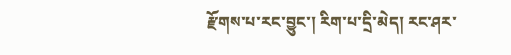རྫོགས་པ་རང་བྱུང་། རིག་པ་དྲི་མེད། རང་ཤར་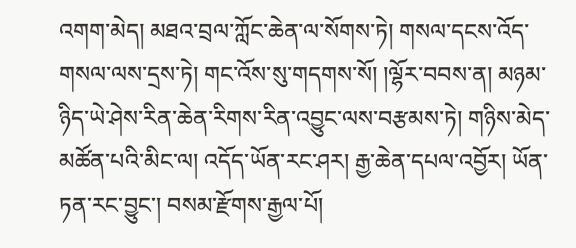འགག་མེད། མཐའ་བྲལ་ཀློང་ཆེན་ལ་སོགས་ཏེ། གསལ་དངས་འོད་གསལ་ལས་དྲས་ཏེ། གང་འོས་སུ་གདགས་སོ། །ལྷོར་བབས་ན། མཉམ་ཉིད་ཡེ་ཤེས་རིན་ཆེན་རིགས་རིན་འབྱུང་ལས་བརྩམས་ཏེ། གཉིས་མེད་མཚོན་པའི་མིང་ལ། འདོད་ཡོན་རང་ཤར། རྒྱ་ཆེན་དཔལ་འབྱོར། ཡོན་ཏན་རང་བྱུང་། བསམ་རྫོགས་རྒྱལ་པོ།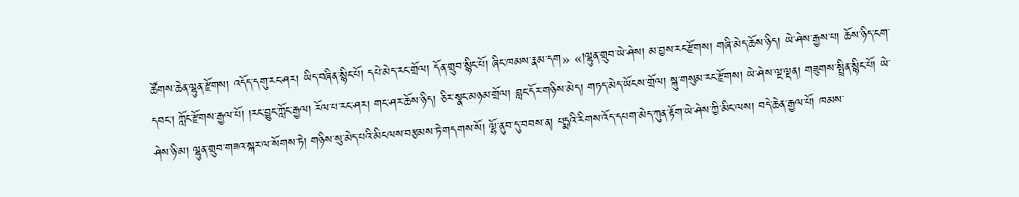ཚོགས་ཆེན་ལྷུན་རྫོགས། འདོད་དགུ་རང་ཤར། ཡིད་བཞིན་སྙིང་པོ། དཔེ་མེད་རང་གྲོལ། དོན་གྲུབ་སྙིང་པོ། ཞིང་ཁམས་རྣམ་དག» «།ལྷུན་གྲུབ་ཡེ་ཤེས། མ་བྱས་རང་རྫོགས། གཞི་མེད་ཆོས་ཉིད། ཡེ་ཤེས་རྒྱས་པ། ཆོས་ཉིད་ངག་དབང་། ཀློང་རྫོགས་རྒྱལ་པོ། །རང་བྱུང་ཀློང་རྒྱལ། རོལ་པ་རང་ཤར། གང་ཤར་ཆོས་ཉིད། ཅིར་སྣང་མཉམ་གྲོལ། བླང་དོར་གཉིས་མེད། གཏད་མེད་ཡོངས་གྲོལ། སྐུ་གསུམ་རང་རྫོགས། ཡེ་ཤེས་ལྔ་ལྡན། གཟུགས་སྤྲིན་སྙིང་པོ། ཡེ་ཤེས་ཉི་མ། ལྷུན་གྲུབ་གཟའ་སྐར་ལ་སོགས་ཏེ། གཉིས་སུ་མེད་པའི་མིངལས་བརྩམས་ཏེ་གདགས་སོ། ལྷོ་ནུབ་དུ་བབས་ན། པདྨའི་རིགས་འོད་དཔག་མེད་ཀུན་རྟོག་ཡེ་ཤེས་ཀྱི་མིང་ལས། བདེ་ཆེན་རྒྱལ་པོ། ཁམས་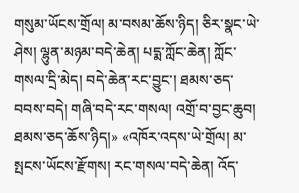གསུམ་ཡོངས་གྲོལ། མ་བསམ་ཆོས་ཉིད། ཅིར་སྣང་ཡེ་ཤེས། ལྷུན་མཉམ་བདེ་ཆེན། པདྨ་ཀློང་ཆེན། ཀློང་གསལ་དྲི་མེད། བདེ་ཆེན་རང་བྱུང་། ཐམས་ཅད་བབས་བདེ། གཞི་བདེ་རང་གསལ། འགྲོ་བ་བྱང་ཆུབ། ཐམས་ཅད་ཆོས་ཉིད།» «འཁོར་འདས་ཡེ་གྲོལ། མ་སྤངས་ཡོངས་རྫོགས། རང་གསལ་བདེ་ཆེན། འོད་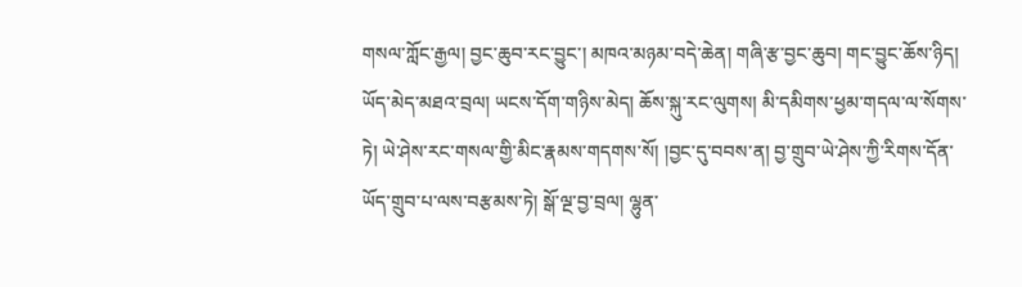གསལ་ཀློང་རྒྱལ། བྱང་ཆུབ་རང་བྱུང་། མཁའ་མཉམ་བདེ་ཆེན། གཞི་རྩ་བྱང་ཆུབ། གང་བྱུང་ཆོས་ཉིད། ཡོད་མེད་མཐའ་བྲལ། ཡངས་དོག་གཉིས་མེད། ཆོས་སྐུ་རང་ལུགས། མི་དམིགས་ཕྱམ་གདལ་ལ་སོགས་ཏེ། ཡེ་ཤེས་རང་གསལ་གྱི་མིང་རྣམས་གདགས་སོ། །བྱང་དུ་བབས་ན། བྱ་གྲུབ་ཡེ་ཤེས་ཀྱི་རིགས་དོན་ཡོད་གྲུབ་པ་ལས་བརྩམས་ཏེ། སྒོ་ལྔ་བྱ་བྲལ། ལྷུན་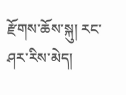རྫོགས་ཆོས་སྐུ། རང་ཤར་རིས་མེད།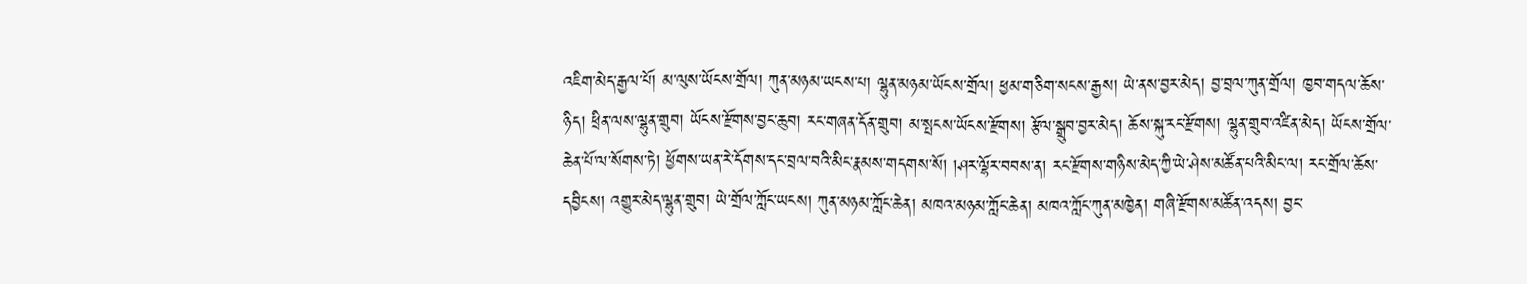འཇིག་མེད་རྒྱལ་པོ། མ་ལུས་ཡོངས་གྲོལ། ཀུན་མཉམ་ཡངས་པ། ལྷུན་མཉམ་ཡོངས་གྲོལ། ཕྱམ་གཅིག་སངས་རྒྱས། ཡེ་ནས་བྱར་མེད། བྱ་བྲལ་ཀུན་གྲོལ། ཁྱབ་གདལ་ཆོས་ཉིད། ཕྲིན་ལས་ལྷུན་གྲུབ། ཡོངས་རྫོགས་བྱང་ཆུབ། རང་གཞན་དོན་གྲུབ། མ་སྤངས་ཡོངས་རྫོགས། རྩོལ་སྒྲུབ་བྱར་མེད། ཆོས་སྐུ་རང་རྫོགས། ལྷུན་གྲུབ་འཛིན་མེད། ཡོངས་གྲོལ་ཆེན་པོ་ལ་སོགས་ཏེ། ཕྱོགས་ཡན་རེ་དོགས་དང་བྲལ་བའི་མིང་རྣམས་གདགས་སོ། །ཤར་ལྷོར་བབས་ན། རང་རྫོགས་གཉིས་མེད་ཀྱི་ཡེ་ཤེས་མཚོན་པའི་མིང་ལ། རང་གྲོལ་ཆོས་དབྱིངས། འགྱུར་མེད་ལྷུན་གྲུབ། ཡེ་གྲོལ་ཀློང་ཡངས། ཀུན་མཉམ་ཀློང་ཆེན། མཁའ་མཉམ་ཀློང་ཆེན། མཁའ་ཀློང་ཀུན་མཁྱེན། གཞི་རྫོགས་མཚོན་འདས། བྱང་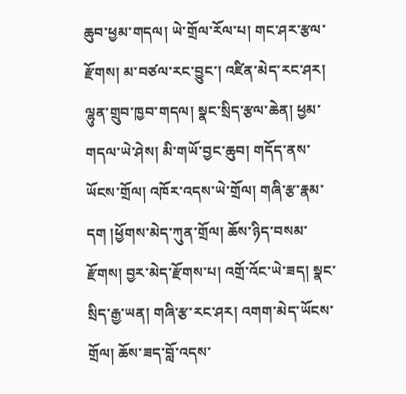ཆུབ་ཕྱམ་གདལ། ཡེ་གྲོལ་རོལ་པ། གང་ཤར་རྩལ་རྫོགས། མ་བཙལ་རང་བྱུང་། འཛིན་མེད་རང་ཤར། ལྷུན་གྲུབ་ཁྱབ་གདལ། སྣང་སྲིད་རྩལ་ཆེན། ཕྱམ་གདལ་ཡེ་ཤེས། མི་གཡོ་བྱང་ཆུབ། གདོད་ནས་ཡོངས་གྲོལ། འཁོར་འདས་ཡེ་གྲོལ། གཞི་རྩ་རྣམ་དག །ཕྱོགས་མེད་ཀུན་གྲོལ། ཆོས་ཉིད་བསམ་རྫོགས། བྱར་མེད་རྫོགས་པ། འགྲོ་འོང་ཡེ་ཟད། སྣང་སྲིད་རྒྱ་ཡན། གཞི་རྩ་རང་ཤར། འགག་མེད་ཡོངས་གྲོལ། ཆོས་ཟད་བློ་འདས་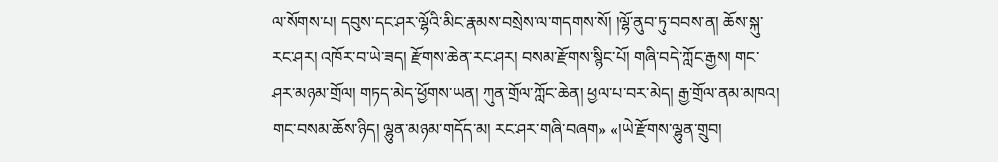ལ་སོགས་པ། དབུས་དང་ཤར་ལྷོའི་མིང་རྣམས་བསྲེས་ལ་གདགས་སོ། །ལྷོ་ནུབ་ཏུ་བབས་ན། ཆོས་སྐུ་རང་ཤར། འཁོར་བ་ཡེ་ཟད། རྫོགས་ཆེན་རང་ཤར། བསམ་རྫོགས་སྙིང་པོ། གཞི་བདེ་ཀློང་རྒྱས། གང་ཤར་མཉམ་གྲོལ། གཏད་མེད་ཕྱོགས་ཡན། ཀུན་གྲོལ་ཀློང་ཆེན། ཕྱལ་པ་བར་མེད། རྒྱ་གྲོལ་ནམ་མཁའ། གང་བསམ་ཆོས་ཉིད། ལྷུན་མཉམ་གདོད་མ། རང་ཤར་གཞི་བཞག» «།ཡེ་རྫོགས་ལྷུན་གྲུབ།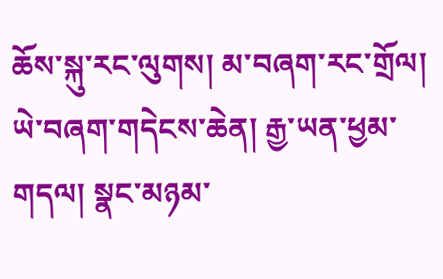ཆོས་སྐུ་རང་ལུགས། མ་བཞག་རང་གྲོལ། ཡེ་བཞག་གདེངས་ཆེན། རྒྱ་ཡན་ཕྱམ་གདལ། སྣང་མཉམ་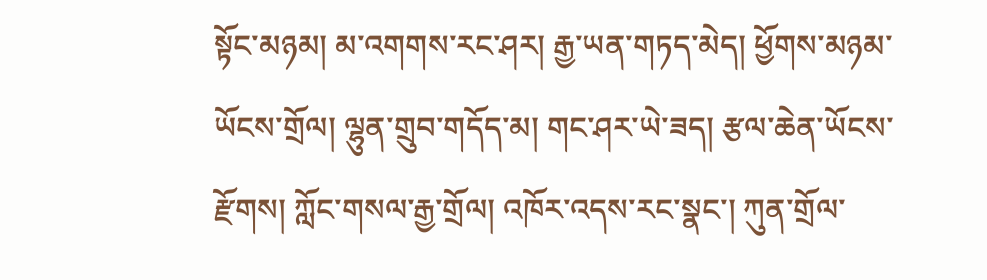སྟོང་མཉམ། མ་འགགས་རང་ཤར། རྒྱ་ཡན་གཏད་མེད། ཕྱོགས་མཉམ་ཡོངས་གྲོལ། ལྷུན་གྲུབ་གདོད་མ། གང་ཤར་ཡེ་ཟད། རྩལ་ཆེན་ཡོངས་རྫོགས། ཀློང་གསལ་རྒྱ་གྲོལ། འཁོར་འདས་རང་སྣང་། ཀུན་གྲོལ་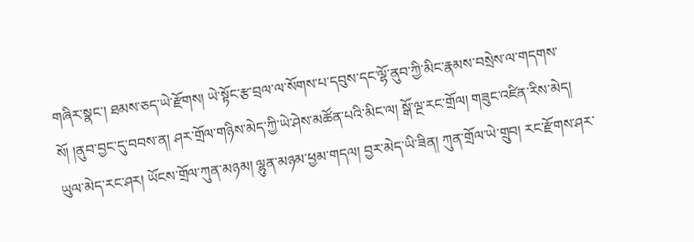གཞིར་སྣང་། ཐམས་ཅད་ཡེ་རྫོགས། ཡེ་སྟོང་རྩ་བྲལ་ལ་སོགས་པ་དབུས་དང་ལྷོ་ནུབ་ཀྱི་མིང་རྣམས་བསྲེས་ལ་གདགས་སོ། །ནུབ་བྱང་དུ་བབས་ན། ཤར་གྲོལ་གཉིས་མེད་ཀྱི་ཡེ་ཤེས་མཚོན་པའི་མིང་ལ། སྒོ་ལྔ་རང་གྲོལ། གཟུང་འཛིན་རིས་མེད། ཡུལ་མེད་རང་ཤར། ཡོངས་གྲོལ་ཀུན་མཉམ། ལྷུན་མཉམ་ཕྱམ་གདལ། བྱར་མེད་ཡི་ཟིན། ཀུན་གྲོལ་ཡེ་གྲུབ། རང་རྫོགས་ཤར་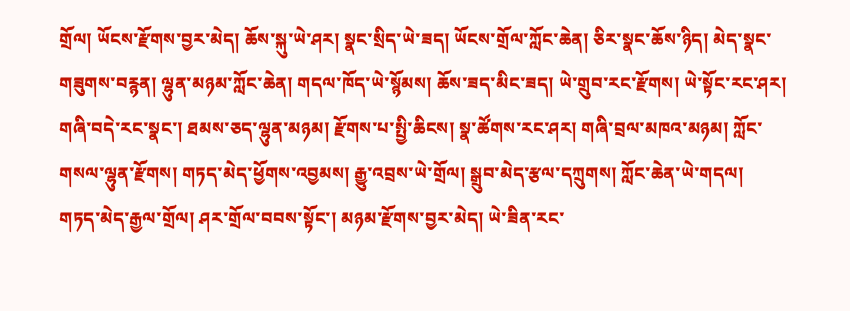གྲོལ། ཡོངས་རྫོགས་བྱར་མེད། ཆོས་སྐུ་ཡེ་ཤར། སྣང་སྲིད་ཡེ་ཟད། ཡོངས་གྲོལ་ཀློང་ཆེན། ཅིར་སྣང་ཆོས་ཉིད། མེད་སྣང་གཟུགས་བརྙན། ལྷུན་མཉམ་ཀློང་ཆེན། གདལ་ཁོད་ཡེ་སྙོམས། ཆོས་ཟད་མིང་ཟད། ཡེ་གྲུབ་རང་རྫོགས། ཡེ་སྟོང་རང་ཤར། གཞི་བདེ་རང་སྣང་། ཐམས་ཅད་ལྷུན་མཉམ། རྫོགས་པ་སྤྱི་ཆིངས། སྣ་ཚོགས་རང་ཤར། གཞི་བྲལ་མཁའ་མཉམ། ཀློང་གསལ་ལྷུན་རྫོགས། གཏད་མེད་ཕྱོགས་འབྱམས། རྒྱུ་འབྲས་ཡེ་གྲོལ། སྒྲུབ་མེད་རྩལ་དཀྲུགས། ཀློང་ཆེན་ཡེ་གདལ། གཏད་མེད་རྒྱལ་གྲོལ། ཤར་གྲོལ་བབས་སྟོང་། མཉམ་རྫོགས་བྱར་མེད། ཡེ་ཟིན་རང་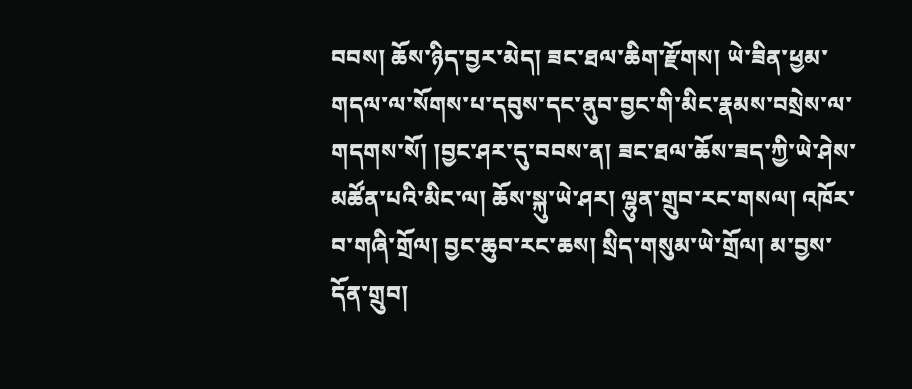བབས། ཆོས་ཉིད་བྱར་མེད། ཟང་ཐལ་ཆིག་རྫོགས། ཡེ་ཟིན་ཕྱམ་གདལ་ལ་སོགས་པ་དབུས་དང་ནུབ་བྱང་གི་མིང་རྣམས་བསྲེས་ལ་གདགས་སོ། །བྱང་ཤར་དུ་བབས་ན། ཟང་ཐལ་ཆོས་ཟད་ཀྱི་ཡེ་ཤེས་མཚོན་པའི་མིང་ལ། ཆོས་སྐུ་ཡེ་ཤར། ལྷུན་གྲུབ་རང་གསལ། འཁོར་བ་གཞི་གྲོལ། བྱང་ཆུབ་རང་ཆས། སྲིད་གསུམ་ཡེ་གྲོལ། མ་བྱས་དོན་གྲུབ།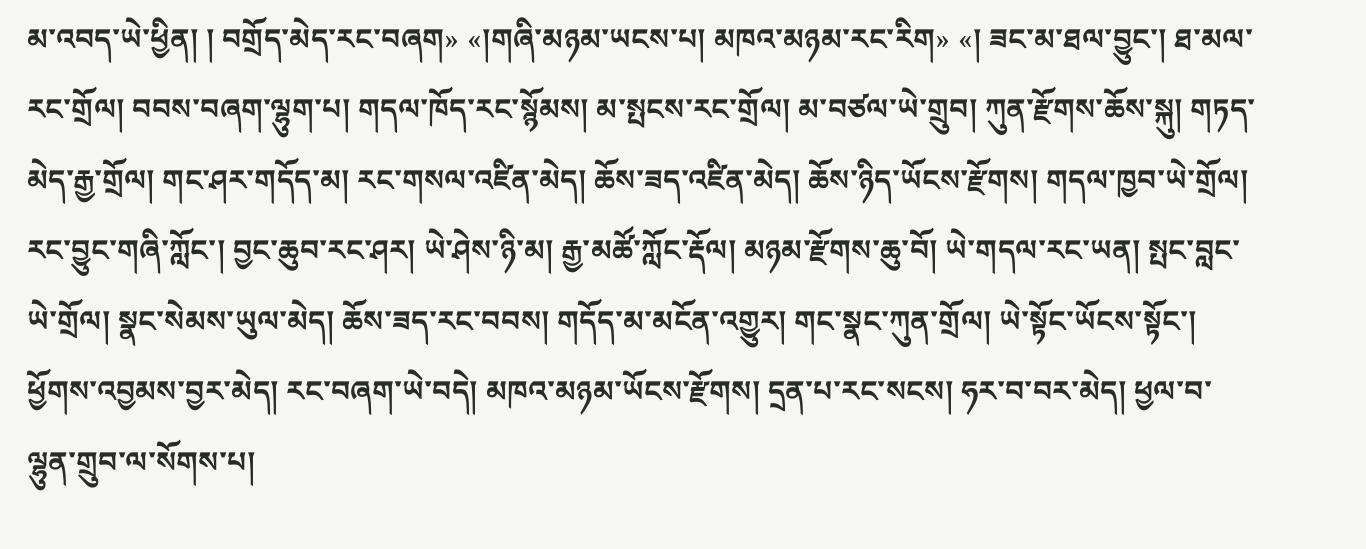མ་འབད་ཡེ་ཕྱིན། ། བགྲོད་མེད་རང་བཞག» «།གཞི་མཉམ་ཡངས་པ། མཁའ་མཉམ་རང་རིག» «། ཟང་མ་ཐལ་བྱུང་། ཐ་མལ་རང་གྲོལ། བབས་བཞག་ལྷུག་པ། གདལ་ཁོད་རང་སྙོམས། མ་སྤངས་རང་གྲོལ། མ་བཙལ་ཡེ་གྲུབ། ཀུན་རྫོགས་ཆོས་སྐུ། གཏད་མེད་རྒྱ་གྲོལ། གང་ཤར་གདོད་མ། རང་གསལ་འཛིན་མེད། ཆོས་ཟད་འཛིན་མེད། ཆོས་ཉིད་ཡོངས་རྫོགས། གདལ་ཁྱབ་ཡེ་གྲོལ། རང་བྱུང་གཞི་ཀློང་། བྱང་ཆུབ་རང་ཤར། ཡེ་ཤེས་ཉི་མ། རྒྱ་མཚོ་ཀློང་རྡོལ། མཉམ་རྫོགས་ཆུ་བོ། ཡེ་གདལ་རང་ཡན། སྤང་བླང་ཡེ་གྲོལ། སྣང་སེམས་ཡུལ་མེད། ཆོས་ཟད་རང་བབས། གདོད་མ་མངོན་འགྱུར། གང་སྣང་ཀུན་གྲོལ། ཡེ་སྟོང་ཡོངས་སྟོང་། ཕྱོགས་འབྱམས་བྱར་མེད། རང་བཞག་ཡེ་བདེ། མཁའ་མཉམ་ཡོངས་རྫོགས། དྲན་པ་རང་སངས། ཧར་བ་བར་མེད། ཕྱལ་བ་ལྷུན་གྲུབ་ལ་སོགས་པ།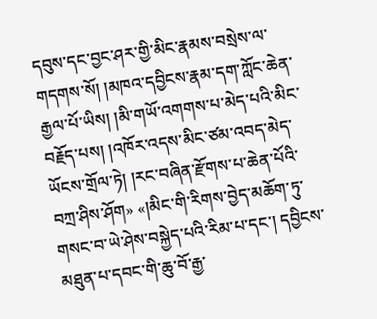དབུས་དང་བྱང་ཤར་གྱི་མིང་རྣམས་བསྲེས་ལ་གདགས་སོ། །མཁའ་དབྱིངས་རྣམ་དག་ཀློང་ཆེན་རྒྱལ་པོ་ཡིས། །མི་གཡོ་འགགས་པ་མེད་པའི་མིང་བརྗོད་པས། །འཁོར་འདས་མིང་ཙམ་འབད་མེད་ཡོངས་གྲོལ་ཏེ། །རང་བཞིན་རྫོགས་པ་ཆེན་པོའི་བཀྲ་ཤིས་ཤོག» «།མིང་གི་རིགས་བྱེད་མཆོག་ཏུ་གསང་བ་ཡེ་ཤེས་བསྐྱེད་པའི་རིམ་པ་དང་། དབྱིངས་མཐུན་པ་དབང་གི་ཆུ་བོ་རྒྱ་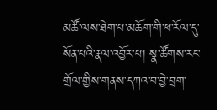མཚོ་ལས་ཐེག་པ་མཆོག་གི་ཕ་རོལ་དུ་སོན་པའི་རྣལ་འབྱོར་པ། སྣ་ཚོགས་རང་གྲོལ་གྱིས་གནས་དཀའ་བ་བྱེ་བྲག་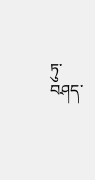ཏུ་བཤད་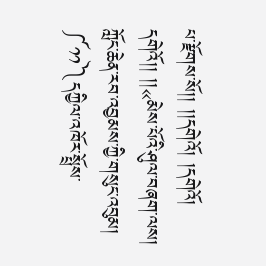པ་རྫོགས་སོ།། །།དགེའོ། །དགེའོ། དགེའོ།། །།«མེས་པོའི་ཤུལ་བཞག་ལས། ཀློང་ཆེན་རབ་འབྱམས་ཀྱི་གསུང་འབུམ། ༼༡༡༽དཀྱིལ་འཁོར་སྤྲོས་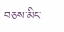བཅས་མིང་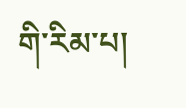གི་རིམ་པ།